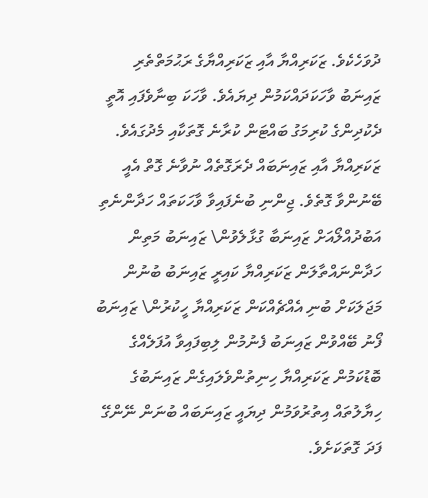ދުވަހެކެވެ. ޒަކަރިއްޔާ އާއި ޒަކަރިއްޔާގެ ރަޙުމަތްތެރި ޒައިނަބު ވާހަކަދައްކަމުން ދިޔައެވެ. ވާހަކަ ބިނާވެފައި އޮތީ ދެކުދިންގެ ކުރިމަގު ބައްޓަން ކުރާނެ ގޮތަކާއި މެދުގައެވެ. ޒަކަރިއްޔާ އާއި ޒައިނަބައް ދެރަގޮތެއް ނުވާނެ ގޮތް އެއީ ބޭނުންވާ ގޮތެވެ. ޖިންނި ބުނެފައިވާ ވާހަކަތައް ހަދާންނެތި އަބުދުއްލޯއަށް ޒައިނަބާ ގުޅާލެވުން\ ޒައިނަބު މަތިން ހަދާންނައްތާލަން ޒަކަރިއްޔާ ކައިރީ ޒައިނަބު ބުނުން މަޖަލަކަށް ބުނި އެއްޗެއްކަން ޒަކަރިއްޔާ ހީކުރުން\ ޒައިނަބު ފޯނު ބޭއްވުން ޒައިނަބު ފެނުމުން ލިބިފައިވާ އުފަލެއްގެ ބޮޑުކަމުން ޒަކަރިއްޔާ ހިނިތުންވެލައިގެން ޒައިނަބުގެ ހިޔާލުތައް އިތުރުވަމުން ދިޔައީ ޒައިނަބައް ބުނަން ނޭންގޭ ފަދަ ގޮތަކަށެވެ.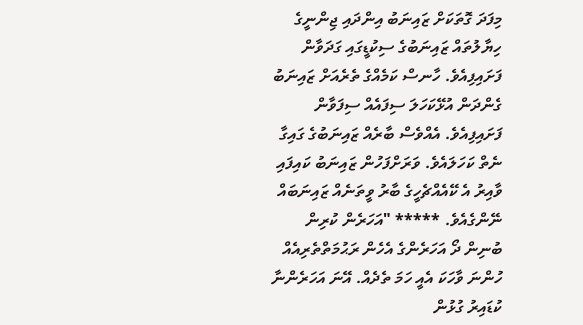މިފަދަ ގޮތަކަށް ޒައިނަބު އިންދައި ޖިންނީގެ ހިޔާލުތައް ޒައިނަބުގެ ސިކުޑީގައި ގަދަވާން ފަށައިފިއެވެ. ހާނސް ކަމެއްގެ ތެރެއަށް ޒައިނަބު ގެންދަން އުޅޭކަހަލަ ސިފައެއް ސިފަވާން ފަށައިފިއެވެ. އެއްވެސް ބާރެއް ޒައިނަބުގެ ގައިގާ ނެތް ކަހަލައެވެ. ވަރަށްފަހުން ޒައިނަބު ކައިފައި ވާއިރު އެ ކޭއެއްޗެހީގެ ބާރު ވީތަނެއް ޒައިނަބައް ނޭންގެއެވެ. ***** "އަހަރެން ކުރިން ބުނިން ދޯ އަހަރެންގެ އެހެން ރަޙުމަތްތެރިއެއް ހުންނަ ވާހަކަ އެއީ ހަމަ ތެދެއް. އޭނަ އަހަރެންނާ ކުޑައިރު ގުޅުން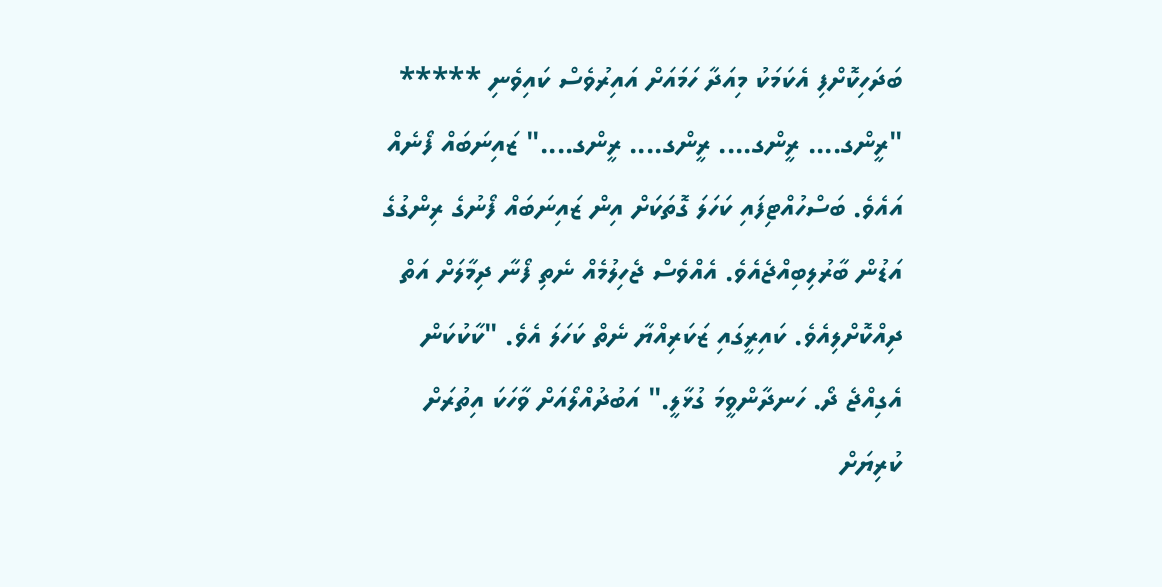ބަދަހިކޮށްފި އެކަމަކު މިއަދާ ހަމައަށް އައިރުވެސް ކައިވެނި ***** "ރީންގ.... ރީންގ.... ރީންގ.... ރީންގ...." ޒައިނަބައް ފޯނެއް އައެވެ. ބަސްހުއްޓިފައި ކަހަލަ ގޮތަކަށް އިން ޒައިނަބައް ފޯނުގެ ރިންގުގެ އަޑުން ބާރުލިބިއްޖެއެވެ. އެއްވެސް ޖެހިލުމެއް ނެތި ފޯނާ ދިމާލަށް އަތް ދިއްކޮށްލިއެވެ. ކައިރީގައި ޒަކަރިއްޔާ ނެތް ކަހަލަ އެވެ. "ކާކުކަން އެގިއްޖެ ދޯ. ހަނދާންވީމަ ގުޅާލީ." އަބުދުއްލޯއަށް ވާހަކަ އިތުރަށް ކުރިޔަށް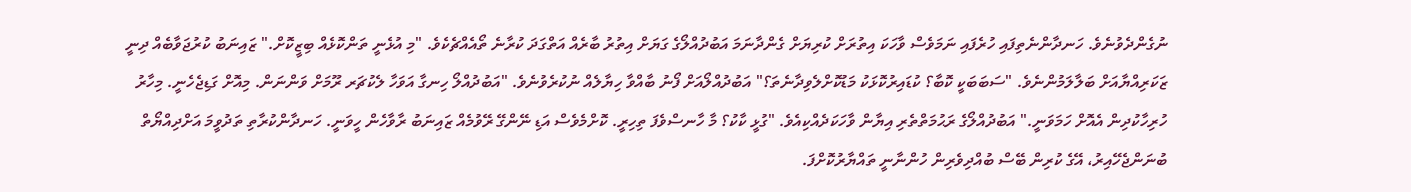ނުގެންދެވުނެވެ. ހަނދާންނެތިފައި ހުރެފައި ނަމަވެސް ވާހަކަ އިތުރަށް ކުރިޔަށް ގެންދާނަމަ އަބުދުއްލޯގެ ގަޔަށް އިތުރު ބާރެއް އަތްގަދަ ކުރާނެ ތޯއެއްޗެކެވެ. "މި އުޅެނީ ތަންކޮޅެއް ބިޒީކޮށް." ޒައިނަބު ކުރުޖަވާބެއް ދިނީ ޒަކަރިއްޔާއަށް ބަލާލަމުންނެވެ. "ސަބަބަކީ ކޮބާ؟ ކުޑައިރުކޮޅަކު މަޑުކޮށްލެވިދާނެތަ؟" އަބުދުއްލޯއަށް ފޯނު ބާއްވާ ހިޔާލެއް ނުކުރެވުނެވެ. "އަބުދުއްލޯ ހިނގާ އަވަހާ ލެކުޗަރ ރޫމަށް ވަންނަން. މިއޮށް ގަޑިޖެހެނީ. މިހާރު ހުރިހާކުދިން އެއޮށް ހަމަވަނީ." އަބުދުއްލޯގެ ރަޙުމަތްތެރި އިޔާން ވާހަކަދެއްކިއެވެ. "ގުޅީ ކާކު؟ މާ ހާނސްވެފަ ތިހިރީ. ކޮށްމެވެސް އަޑި ނޭންގޭ ރޭވުމެއް ޒައިނަބު ރާވާހެން ހީވަނީ. ހަނދާންކުރާތި ތަދުވީމަ އަށްދިއްޔޯތް ބުނަންޖެހޭއިރު، އޭގެ ކުރިން ބޭސް ބުއްދިވެރިން ހުންނާނީ ތައްޔާރުކޮށްފަ.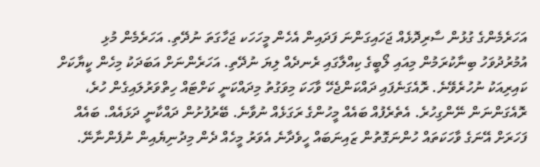އަހަރެމެންގެ ގުޅުން ސާރިދޮޅެއް ޖަހައިގަންނަ ފަދައިން އެހެން މީހަހަކ ޖަހާގަތަ ނުދޭތި. އަހަރެމެން މުޅި އުމުރުދުވަހު ބިނާކުރަމުން މިއައި ލޯބީގެ ކިއްލާގައި ރެނދެއް ލިޔަ ނުދޭތި. އަހަރެންނަށް އަބަދަކު މިހެން ކީޔާކަށް ކައިރިއަކު ނުހުރެވޭނެ. ރޮއެގަނެފައި ދައްކަންޖެހޭ ވާހަކަ މިވަގުތު މިދައްކަނީ ކަށްޓައް ހިތްވަރުލައިގެން ހުރެ، ރޮއެގަންނަން ނޭންގިހުރެ. އެތެރެފުއް ބައެއް މީހުންގެ ރަގަޅެއް ނުވާނެ. ބޭރުފުށުން ދައްކާނީ ދަޅައެއް. ބައެއް ފަހަރަށް އޭނަގެ ވާހަކަތައް ހުންނަގޮތުން ޒައިނަބައް ހީވެދާނެ އެވަރު މީހެއް ދެން މިދުނިޔެއިން ނުފެންނާނޭ.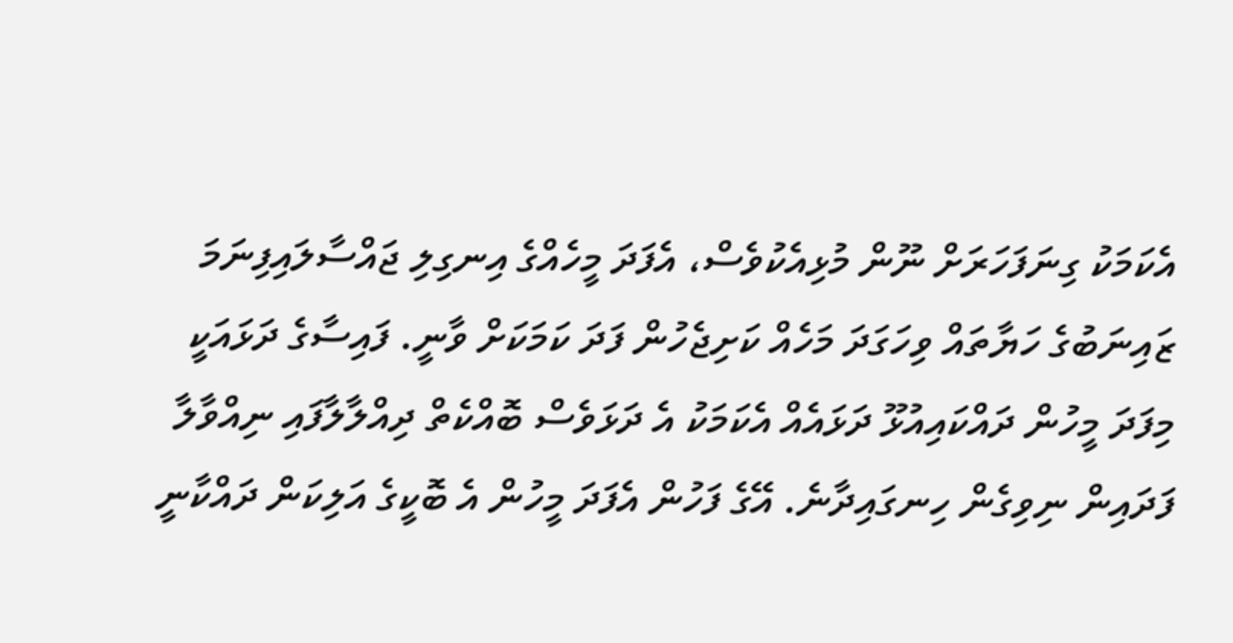އެކަމަކު ގިނަފަހަރަށް ނޫން މުޅިއެކުވެސް، އެފަދަ މީހެއްގެ އިނގިލި ޖައްސާލައިފިނަމަ ޒައިނަބުގެ ހަޔާތައް ވިހަގަދަ މަހެއް ކަށިޖެހުން ފަދަ ކަމަކަށް ވާނީ. ފައިސާގެ ދަޅައަކީ މިފަދަ މީހުން ދައްކައިއުޅޫ ދަޅައެއް އެކަމަކު އެ ދަޅަވެސް ބޮއްކެތް ދިއްލާލާފައި ނިއްވާލާ ފަދައިން ނިވިގެން ހިނގައިދާނެ. އޭގެ ފަހުން އެފަދަ މީހުން އެ ބޮކީގެ އަލިކަން ދައްކާނީ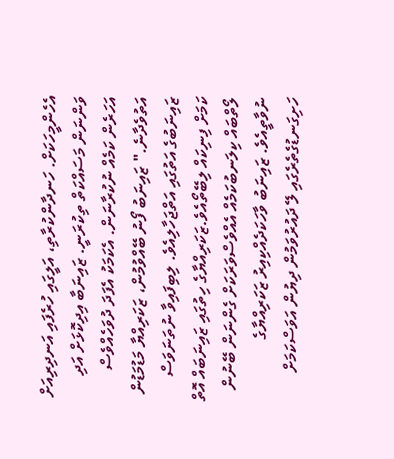އެހެންމީހަކަށް. ހަނދާންކުރާތި، އަލީގައި ހުރެފައި އަނދިރިއަށް ވަންނަން މަސައްކަތް ތިކުރަނީ. ޒައިނަބާ އިދިކޮޅަށް އަދި އަހަރެން ކަމެއް ނުކުރާނަން. އެކަމަކު އެފަދަ ދުވަހެއްވެސް އަތުވެދާނެ." ޒައިނަބު ފޯނު ބޭއްވުމުން، ޒަކަރިއްޔާ މަޑުމަޑުން ޒައިނަބުގެ އަތުގައި އަތްޖަހާލިއެވެ. ލިބިފައިވާ ނުތަނަވަސް ކަމަށް ފިނިކައް ލިބޭތޯއެވެ.ޒަކަރިއްޔާގެ ހިތުގައި ޒައިނަބައް އޮތް ލޯތްބައް ކިލަނބުކަމެއް އެއްވެސްވަރަކަށް ގެންނަން ބޭނުން ނުވާތީއެވެ. ޒައިނަބު ވާހަކަދެއްކިއިރު ޒަކަރިއްޔާގެ ހަށިގަނޑުގެތެރެގައި ލޭ ދައުރުވަމުން ދިޔުން އަވަސްކަމަށް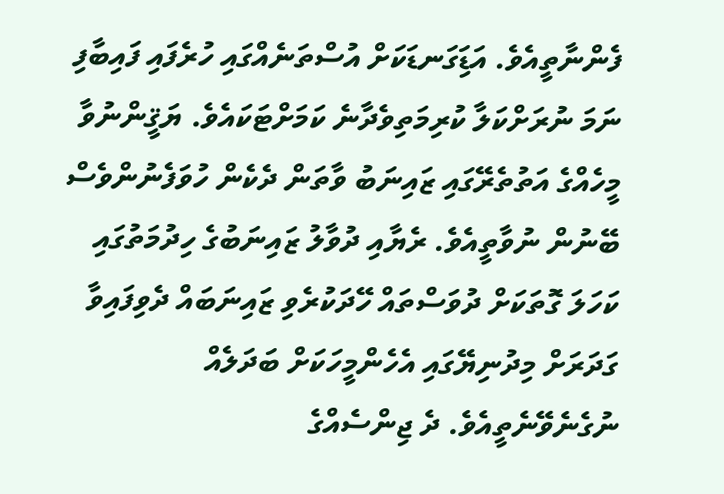ފެންނާތީއެވެ. އަޑިަގަނޑަކަށް އުސްތަނެއްގައި ހުރެފައި ފައިބާފި ނަމަ ނުރަށްކަލާ ކުރިމަތިވެދާނެ ކަމަށްޓަކައެވެ. ޔަޤީންނުވާ މީހެއްގެ އަތުތެރޭގައި ޒައިނަބު ވާތަން ދެކެން ހުވަފެނުންވެސް ބޭނުން ނުވާތީއެވެ. ރެޔާއި ދުވާލު ޒައިނަބުގެ ހިދުމަތުގައި ކަހަލަ ގޮތަކަށް ދުވަސްތައް ހޭދަކުރެވި ޒައިނަބައް ދެވިފައިވާ ގަދަރަށް މިދުނިޔޭގައި އެހެންމީހަކަށް ބަދަލެއް ނުގެނެވޭނެތީއެވެ. ދެ ޖިންސެއްގެ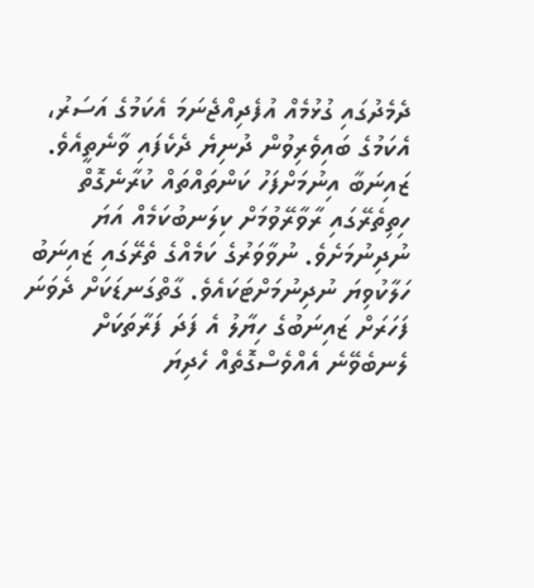ދެމެދުގައި ގުޅުމެއް އުފެދިއްޖެނަމަ އެކަމުގެ އަސަރު، އެކަމުގެ ބައިވެރިވުން ދުނިޔެ ދެކެފައި ވާނެތީއެވެ. ޒައިނަބާ އިނުމަށްފަހު ކަންތައްތައް ކުރާނެގޮތް ހިތިތެރޭގައި ރާވާރޭވުމަށް ކިލަނބުކަމެއް އަޔަ ނުދިނުމަށެވެ. ނުވާވަރުގެ ކަމެއްގެ ތެރޭގައި ޒައިނަބު ހަލާކުވިޔަ ނުދިނުމަށްޓަކައެވެ. ގާތްގަނޑަކަށް ދެވަނަ ފަހަރަށް ޒައިނަބުގެ ހިޔާލު އެ ފަދަ ފަރާތަކަށް ލެނބެވޭނެ އެއްވެސްގޮތެއް ހެދިޔަ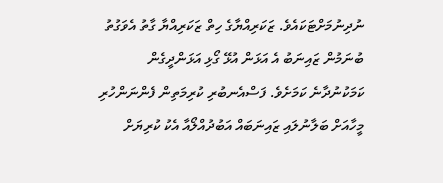ނުދިނުމަށްޓަކައެވެ. ޒަކަރިއްޔާގެ ހިތް ޒަކަރިއްޔާ ގާތު އެވަގުތު ބުނަމުން ޒައިނަބު އެ އަޅަން އުޅޭ ގޯޅި އަޅަންދީގެން ކަމަކުނުދާނެ ކަމަށެވެ. ފަސްއެނބުރި ކުރިމަތިން ފެންނަންހުރި މީހާއަށް ބަލާނުލައި ޒައިނަބައް އަބުދުއްލޯއާ އެކު ކުރިޔަށް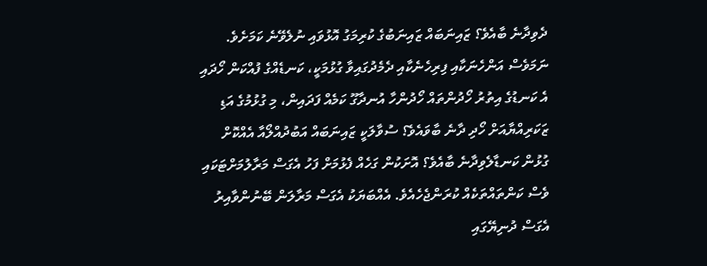ދެވިދާނެ ބާއެވެ؟ ޒައިނަބައް ޒައިނަބުގެ ކުރިމަގު އޮޅުވައި ނުލެވޭނެ ކަމަށެވެ. ނަމަވެސް އަންހެނަކާއި ފިރިހެނެކާއި ދެމެދުގައިވާ ގުޅުމަކީ، ކަނޑެއްގެ ފުއްކަން ހޯދައި އެ ކަނޑުގެ އިތުރު ހޯދުންތައް ހޯދުންހާ އުނދާގޫ ކަމެއް ފަދައިން، މި ގުޅުމުގެ އަޑި ޒަކަރިއްޔާއަށް ހޯދި ދާނެ ބާވައެވެ؟ ސުވާލަކީ ޒައިނަބައް އަބުދުއްލޯއާ އެއްކޮށް ގުޅުން ކަނޑާލެވިދާނެ ބާއެވެ؟ އޮށަކުން ގަހެއް ފެޅުމަށް ފަހު އެގަސް މަރާލުމަށްޓަކައި ވެސް ކަންތައްތަކެއް ކުރަންޖެހެއެވެ. އެއްބަޔަކު އެގަސް މަރާލަން ބޭނުންވާއިރު އެގަސް ދުނިޔޭގައި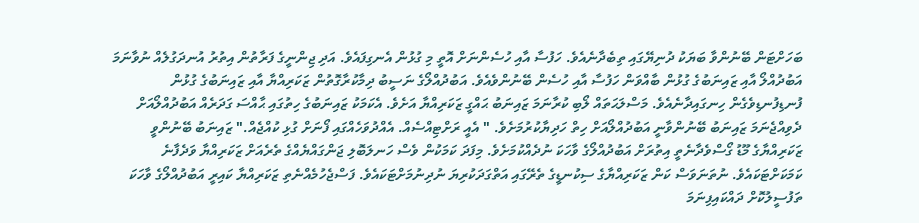ބަހަށްޓަން ބޭނުންވާ ބަޔަކު ދުނިޔޭގައި ތިބެދާނެއެވެ. ހަފުސާ އާއި ހުސެންނަށް އޮތީ މި ގުޅުން އެނގިފައެވެ. އަދި ޖިންނީގެ ފަރާތުން އިތުރު އުނދަގުލެއް ނުވާނަމަ އަބުދުއްލޯ އާއި ޒައިނަބުގެ ގުޅުން ބާއްވަން ހަފުސާ އާއި ހުސެން ބޭނުންވެއެވެ. އަބުދުއްލޯގެ ނަސީބު ދިމާކުރާގޮތުން ޒަކަރިއްޔާ އާއި ޒައިނަބުގެ ގުޅުން ފުނޑިފުނޑިވެގެން ހިނގައިދާނެއެވެ. މަސްލަޙަތައް ލޯބި ކުރާނަމަ ޒައިނަބު ޙައްގީ ޒަކަރިއްޔާ އަށެވެ. އެކަމަކު ޒައިނަބުގެ ހިތުގައި ޙާއްސަ ގަދަރެއް އަބުދުއްލޯއަށް ދެވިއްޖެނަމަ ޒައިނަބު ބޭނުންވާނީ އަބުދުއްލޯއަށް ހިތް ހަދިޔާކުރުމަށެވެ. " އެއީ ރަށްޓިއްސެއް. އެއްދުވަހެއްގައި ފޯނަށް ގުޅި ކުއްޖެއް." ޒައިނަބު ބޭނުންވީ ޒަކަރިއްޔާގެ މޫޑު ގޯސްވެދާނެތީ އިތުރަށް އަބުދުއްލޯގެ ވާހަކަ ނުދެއްކުމަށެވެ. މިފަދަ ކަމަކުން ވެސް ހަނލަބޮލި ޖަންގައްޔެއްގެ ތެރެއަށް ޒަކަރިއްޔާ ވަދެފާނެ ކަމަކަށްޓަކައެވެ. ނުތަނަވަސް ކަން ޒަކަރިއްޔާގެ ސިކުނޑީގެ ތެރޭގައި އަތްގަދަކުރިޔަ ނުދިނުމަށްޓަކައެވެ. ފަސްޖެހުމެއްނެތި ޒަކަރިއްޔާ ކައިރީ އަބުދުއްލޯގެ ވާހަކަ ތަފުސީލުކޮށް ދައްކައިފިނަމަ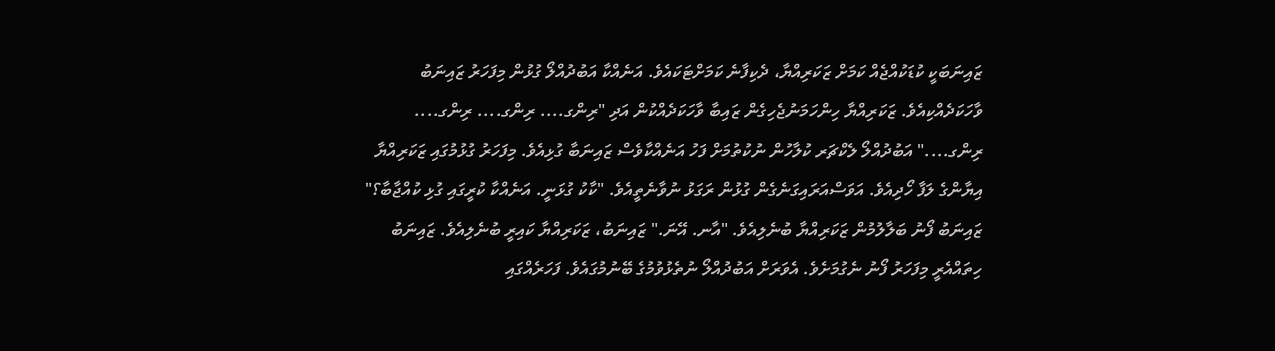ޒައިނަބަކީ ކުޑަކުއްޖެއް ކަމަށް ޒަކަރިއްޔާ، ދެކިފާނެ ކަމަށްޓަކައެވެ. އަނެއްކާ އަބުދުއްލޯ ގުޅުން މިފަހަރު ޒައިނަބު ވާހަކަދެއްކިއެވެ. ޒަކަރިއްޔާ ހިންހަމަނުޖެހިގެން ޒައިބާ ވާހަކަދެއްކުން އަދި "ރިންގ.... ރިންގ.... ރިންގ.... ރިންގ...." އަބުދުއްލޯ ލެކްޗަރ ކުލާހުން ނުކުތުމަށް ފަހު އަނެއްކާވެސް ޒައިނަބާ ގުޅިއެވެ. މިފަހަރު ގުޅުމުގައި ޒަކަރިއްޔާ އިޔާންގެ ލަފާ ހޯދިއެވެ. އަވަސްއަރައިގަނެގެން ގުޅުން ރަގަޅު ނުވާނެތީއެވެ. "ކާކު ގުޅަނީ. އަނެއްކާ ކުރީގައި ގުޅި ކުއްޖާބާ؟" ޒައިނަބު ފޯނު ބަލާލުމުން ޒަކަރިއްޔާ ބުނެލިއެވެ. "އާނ. އޭނަ." ޒައިނަބު، ޒަކަރިއްޔާ ކައިރީ ބުނެލިއެވެ. ޒައިނަބު ހިތައްއެރީ މިފަހަރު ފޯނު ނެގުމަށެވެ. އެވަރަށް އަބުދުއްލޯ ނުތެޅުވުމުގެ ބޭނުމުގައެވެ. ފަހަރެއްގައި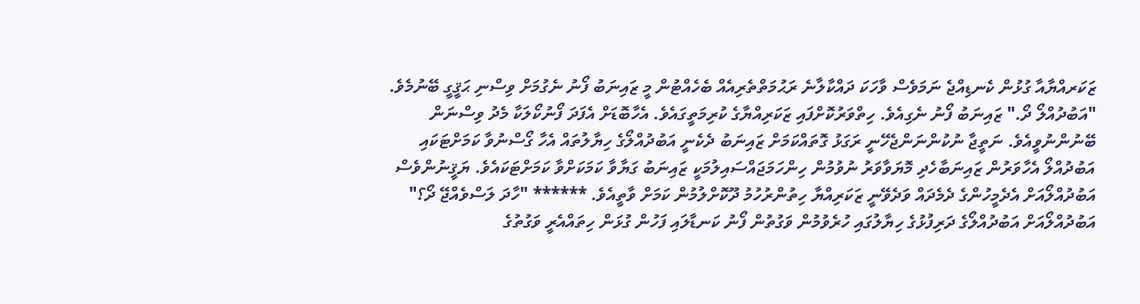ޒަކަރއްޔާއާ ގުޅުން ކެނޑިއްޖެ ނަމަވެސް ވާހަކަ ދައްކާލާނެ ރަޙުމަތްތެރިއެއް ބެހެއްޓުން މީ ޒައިނަބު ފޯނު ނެގުމަށް ވިސްނި ޙަޤީގީ ބޭނުމެވެ. "އަބުދުއްލޯ ދޯ." ޒައިނަބު ފޯނު ނެގިއެވެ. ހިތްވަރުކޮށްފައި ޒަކަރިއްޔާގެ ކުރިމަތީގައެވެ. އެހާބޮޑަށް އެފަދަ ފޯނުކޯލަކާ މެދު ވިސްނަން ބޭނުންނުވީއެވެ. ނަތީޖާ ނުކުންނަންޖެހޭނީ ރަގަޅު ގޮތައްކަމަށް ޒައިނަބު ދެކެނީ އަބުދުއްލޯގެ ހިޔާލުތައް އެހާ ގޯސްނުވާ ކަމަށްޓަކައި އަބުދުއްލޯ އެހާވަރުން ޒައިނަބާހެދި މޮޔަވާވަރު ނުވުމުން ހިންހަމަޖައްސައިލުމަކީ ޒައިނަބު ގަޔާވާ ކަމަކަށްވާ ކަމަށްޓަކައެވެ. ޔަޤީނުންވެސް އަބުދުއްލޯއަށް އެދެމީހުންގެ ދެމެދައް ވަދެވޭނީ ޒަކަރިއްޔާ ހިތުންރުހުމު ދޫކޮށްލުމުން ކަމަށް ވާތީއެވެ. ****** "ހާދަ ލަސްވެއްޖޭ ދޯ؟" އަބުދުއްލޯއަށް އަބުދުއްލޯގެ ދަރިފުޅުގެ ހިޔާލުގައި ހުރެވުމުން ވަގުތުން ފޯނު ކަނޑާލައި ފަހުން ގުޅަން ހިތައްއެރީ ވަގުތުގެ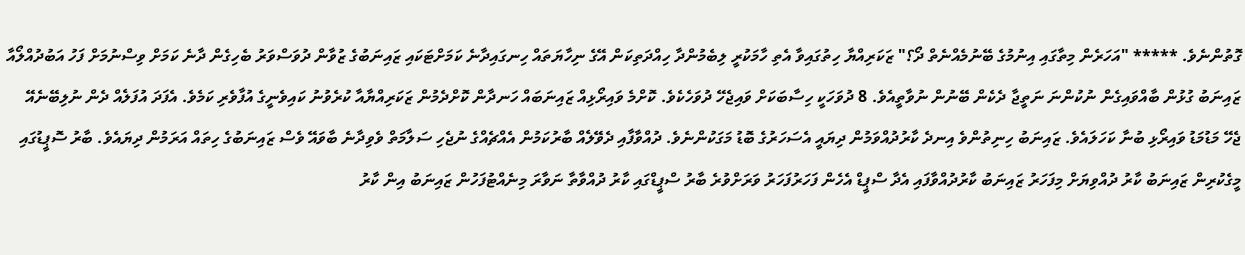ގޮތުންނެވެ. ***** "އަހަރެން މިތާގައި އިނުމުގެ ބޭނުމެއްނެތް ދޯ؟" ޒަކަރިއްޔާ ހިތުގައިވާ އެތި ހާމަކުރީ ލިބެމުންދާ ހިއްދަތިކަން އޭގެ ނިހާޔަތައް ހިނގައިދާނެ ކަމަށްޓަކައި ޒައިނަބުގެ ޒުވާން ދުވަސްވަރު ބެހިގެން ދާނެ ކަމަށް ވިސްނުމަށް ފަހު އަބުދުއްލޯއާ ޒައިނަބު ގުޅުން ބާއްވައިގެން ނުކުންނަ ނަތީޖާ ދެކެން ބޭނުން ނުވާތީއެވެ. 8 ދުވަހަކީ ހިސާބަކަށް ވައިޖެހޭ ދުވަހެކެވެ. ކޮށްމެ ވައިރޯޅިއް ޒައިނަބައް ހަނދާން ކޮށްދެމުން ޒަކަރިއްޔާއާ ކުރެވުނު ކައިވެނީގެ އުފާވެރި ކަމެވެ. އެފަދަ އުފަލެއް ދެން ނުލިބޭނެއޭ ޖެހޭ މަޑުމަޑު ވައިރޯޅި ބުނާ ކަހަލައެވެ. ޒައިނަބު ހިނިތުންވެ އިނދެ ކާރުދުއްވަމުން ދިޔައީ އެސަހަރުގެ ބޮޑު މަގަކުންނެވެ. ދުއްވާފާއި ދެވޭލެއް ބާރުކަމުން އެއްޗެއްގެ ނުޖެހި ސަލާމަތް ވެވިދާނެ ބާވައޭ ވެސް ޒައިނަބުގެ ހިތައް އަރަމުން ދިޔައެވެ. ބާރު ސޮޕީޑުގައި މީގެކުރިން ޒައިނަބު ކާރު ދުއްވިޔަށް މިފަހަރު ޒައިނަބު ކާރުދުއްވާފައި އެދާ ސްޕީޑް އެހެން ފަހަރުފަހަރު ވަރަށްވުރެ ބާރު ސްޕީޑްގައި ކާރު ދުއްވާތާ ނަވާރަ މިނެއްޓުފަހުން ޒައިނަބު އިން ކާރު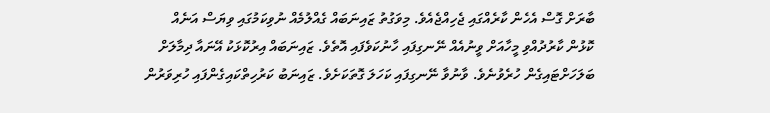ބާރަށް ގޮސް އެހެން ކާރެއްގައި ޖެހިއްޖެއެވެ. މިވަގުތު ޒައިނަބައް ގެއްލުމެއް ނުވިކަމުގައި ވިޔަސް އަނެއް ކޮޅުން ކާރުދުއްވި މީހާއަށް ވީނުއެއް ނޭނގިފައި ހާނުކަވެފައި އޮތެވެ. ޒައިނަބައް އިރުކޮޅަކު އޭނައާ ދިމާލަށް ބަލަހަށްޓައިގެން ހުރެވުނެވެ. ވާނުވާ ނޭނގިފައި ކަހަލަ ގޮތަކަށެވެ. ޒައިނަބު ކަރުހިތްކައިގެންފައި ހުރިވަރުން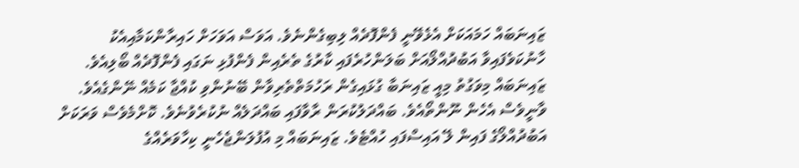ޒައިނަބައް ހަމައަކަށް އެޅެވޭނީ ފެންފޮދެއް ލިބިގެންނެވެ. އަވަސް އަވަހަށް ހައިރާންކަމާއިއެކު ހާނުކަވެފައިވާ އަބުދުއްލޯއަށް ބަލަންހުރެފައި ކާރުގެ ތެރެއިން ފެންފުޅި ނަގައި ފެންފޮދެއް ބޯލިއެވެ. ޒައިނަބައް މިވަގުތު މިއީ ޒައިނަބާ ގުޅައިގެން ރަހުމަތްތެރިވާން ބޭނުންވި ކުއްޖާ ކަމެއް ނޭންގެއެވެ. ވާނީވެސް އެހެން ނޫންތޯއެވެ. ބައްދަލުކުރަން ރާވާފައި ބައްދަލެއް ނުކުރެވުނެވެ. ކޮށްމެވެސް ވަރަކަށް އަބުދުއްލޯގެ ފައިން ލޭ އައިސްފައި ހުއްޓެވެ. ޒައިނަބައް މި އުފުލަންޖެހެނީ ކިހާވަރެއްގެ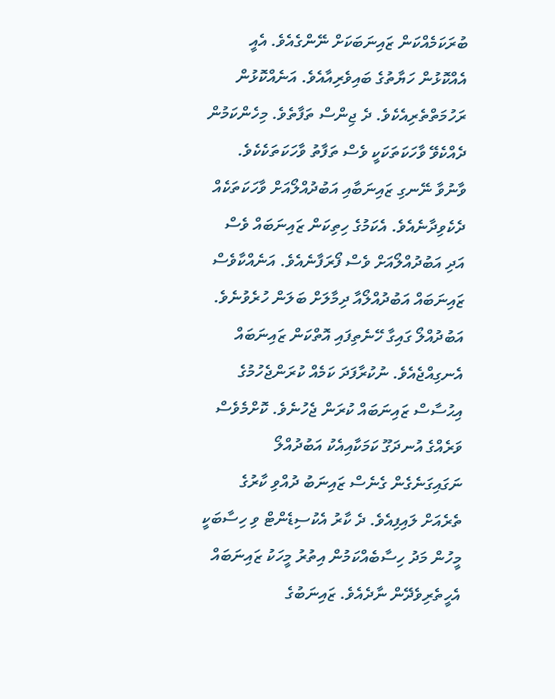ބުރަކަމެއްކަން ޒައިނަބަކަށް ނޭންގެއެވެ. އެއީ އެއްކޮޅުން ހަޔާތުގެ ބައިވެރިއާއެވެ. އަނެއްކޮޅުން ރަހުމަތްތެރިއެކެވެ. ދެ ޖިންސް ތަފާތެވެ. މިހެންކަމުން ދެއްކެވޭ ވާހަކަތަކަކީ ވެސް ތަފާތު ވާހަކަތަކެކެވެ. ވާނުވާ ނޭނގި ޒައިނަބާއި އަބުދުއްލޯއަށް ވާހަކަތަކެއް ދެކެވިދާނެއެވެ. އެކަމުގެ ހިތިކަން ޒައިނަބައް ވެސް އަދި އަބުދުއްލޯއަށް ވެސް ފޯރަފާނެއެވެ. އަނެއްކާވެސް ޒައިނަބައް އަބުދުއްލޯއާ ދިމާލަށް ބަލަން ހުރެވުނެވެ. އަބުދުއްލޯ ގައިގާ ހޭނެތިފައި އޮތްކަން ޒައިނަބައް އެނގިއްޖެއެވެ. ނުކުރާފަދަ ކަމެއް ކުރަންޖެހުމުގެ އިޙުސާސް ޒައިނަބައް ކުރަން ޖެހުނެވެ. ކޮށްމެވެސް ވަރެއްގެ އުނދަގޫ ކަމަކާއިއެކު އަބުދުއްލޯ ނަގައިގަނެގެން ގެނެސް ޒައިނަބު ދުއްވި ކާރުގެ ތެރެއަށް ލައިފިއެވެ. ދެ ކާރު އެކުސިޑެންޓް ވި ހިސާބަކީ މީހުން މަދު ހިސާބެއްކަމުން އިތުރު މީހަކު ޒައިނަބައް އެހީތެރިވެދޭން ނާދެއެވެ. ޒައިނަބުގެ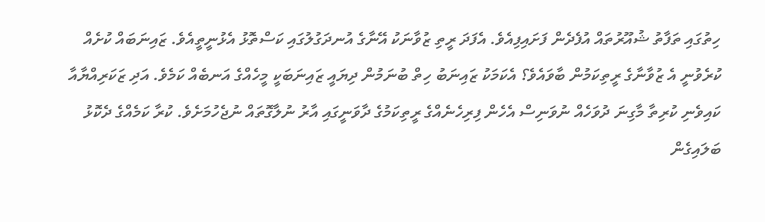ހިތުގައި ތަފާތު ޝުއޫރުތައް އުފެދެން ފަށައިފިއެވެ. އެފަދަ ރީތި ޒުވާނަކު އޭނާގެ އުނދަގުލުގައި ކަސްތޮޅު އެޅުނީތީއެވެ. ޒައިނަބައް ކުށެއް ކުރެވުނީ އެ ޒުވާނާގެ ރީތިކަމުން ބާވައެވެ؟ އެކަމަކު ޒައިނަބު ހިތް ބުނަމުން ދިޔައީ ޒައިނަބަކީ މީހެއްގެ އަނބެއް ކަމެވެ. އަދި ޒަކަރިއްޔާއާ ކައިވެނި ކުރިތާ މާގިނަ ދުވަހެއް ނުވަނިސް އެހެން ފިރިހެނެއްގެ ރީތިކަމުގެ ދާވަނީގައި އާރު ނުލާގޮތައް ނުޖެހުމަށެވެ. ކުރާ ކަމެއްގެ ދެކޮޅު ބަލައިގެން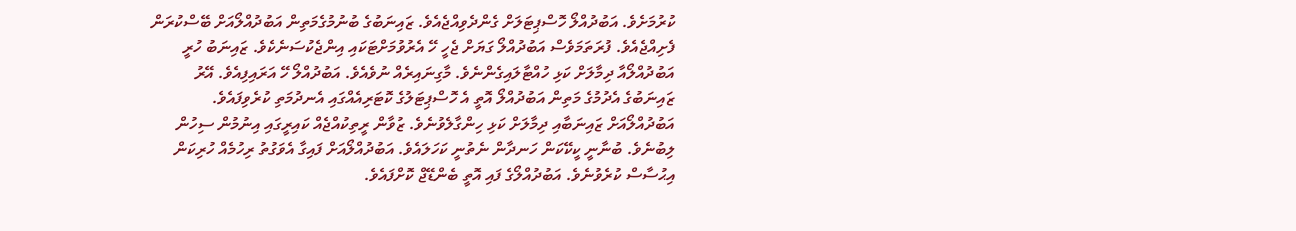ކުރުމަށެވެ. އަބުދުއްލޯ ހޮސްޕިޓަލަށް ގެންދެވިއްޖެއެވެ. ޒައިނަބުގެ ބުނުމުގެމަތިން އަބުދުއްލޯއަށް ބޭސްކުރަން ފެށިއްޖެއެވެ. ފުރަތަމަވެސް އަބުދުއްލޯ ގަޔަށް ޖެހީ ހޭ އެރުވުމަށްޓަކައި އިންޖެކުސަނެކެވެ. ޒައިނަބު ހުރީ އަބުދުއްލޯއާ ދިމާލަށް ކަޅި ހުއްޓާލައިގެންނެވެ. މާގިނައިރެއް ނުވެއެވެ. އަބުދުއްލޯ ހޭ އަރައިފިއެވެ. އޭރު ޒައިނަބުގެ އެދުމުގެ މަތިން އަބުދުއްލޯ އޮތީ އެ ހޮސްޕިޓަލުގެ ކޮޓަރިއެއްގައި އެނދުމަތި ކުރެވިފައެވެ. އަބުދުއްލޯއަށް ޒައިނަބާއި ދިމާލަށް ކަޅި ހިންގާލެވުނެވެ. ޒުވާން ރީތިކުއްޖެއް ކައިރީގައި އިނުމުން ސިހުން ލިބުނެވެ. ބުނާނީ ކީކޭކަން ހަނދާން ނެތުނީ ކަހަލައެވެ. އަބުދުއްލޯއަށް ފައިގާ އެވަގުތު ރިހުމެއް ހުރިކަން އިޙުސާސް ކުރެވުނެވެ. އަބުދުއްލޯގެ ފައި އޮތީ ބެންޑޭޖް ކޮށްފައެވެ.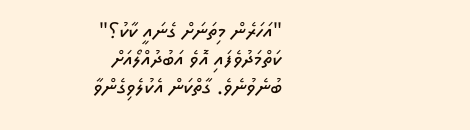"އަހަރެން މިތަނަށް ގެނައީ ކާކު؟" ކަތްމަދުވެފައި އޮވެ އަބުދުއްލޯއަށް ބުނެވުނެވެ. ގާތްކަން އެކުލެވިގެންވާ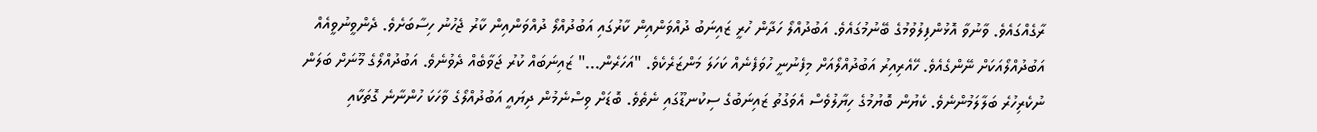ރާގެއްގައެވެ. ވާނުވާ އޮޅުންފިލުވުމުގެ ބޭނުމުގައެވެ. އަބުދުއްލޯ ހަދާން ހުރީ ޒައިނަބު ދުއްވަންއިން ކާރުގައި އަބުދުއްލޯ ދުއްވަންއިން ކާރު ޖެހުނު ހިސާބަށެވެ. ދެންވީނުވީއެއް އަބުދުއްލޯއަކަށް ނޭންގެއެވެ. ހޭއެރިއިރު އަބުދުއްލޯއަށް މިފެނުނީ ހުވަފެނެއް ކަހަލަ މަންޒަރެކެވެ. "އަހަރެން..." ޒައިނަބައް ކުރު ޖަވާބެއް ދެވުނެވެ. އަބުދުއްލޯގެ މޫނަށް ބަލަން ނުކެރިހުރެ ބަލާލަމުންނެވެ. ކެޔުން ބޮޔުމުގެ ހިޔާލުވެސް އެވަގުތު ޒައިނަބުގެ ސިކުނޑޫގައި ނެތެވެ. ބޮޑަށް ވިސްނެމުން ދިޔައީ އަބުދުއްލޯގެ ވާހަކަ ހުންނާނެ ގޮތަކާއި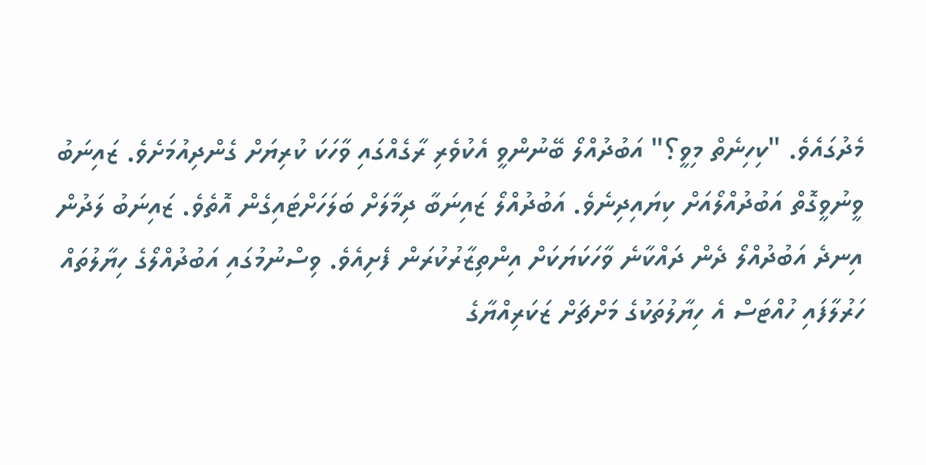މެދުގައެވެ. "ކިހިނެތް މިވީ؟" އަބުދުއްލޯ ބޭނުންވީ އެކުވެރި ރާގެއްގައި ވާހަކަ ކުރިޔަށް ގެންދިއުމަށެވެ. ޒައިނަބު ވީނުވީގޮތް އަބުދުއްލޯއަށް ކިޔައިދިނެވެ. އަބުދުއްލޯ ޒައިނަބާ ދިމާލަށް ބަލަހަށްޓައިގެން އޮތެވެ. ޒައިނަބު ލަދުން އިނދެ އަބުދުއްލޯ ދެން ދައްކާނެ ވާހަކަޔަކަށް އިންތިޒާރުކުރަން ފެށިއެވެ. ވިސްނުމުގައި އަބުދުއްލޯގެ ހިޔާލުތައް ހަރުލާފައި ހުއްޓަސް އެ ހިޔާލުތަކުގެ މަށްޗަށް ޒަކަރިއްޔާގެ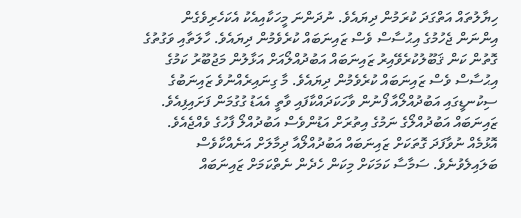ހިޔާލުތައް އަތްގަދަ ކުރަމުން ދިޔައެވެ. ނުދަންނަ މީހަކާއިއެކު އެކަހެރިވެގެން އިންނަން ޖެހުމުގެ އިޙުސާސް ވެސް ޒައިނަބައް ކުރެވެމުން ދިޔައެވެ. ހާލަތާއި ވަގުތުގެ ގޮތުން ކަން ޤަބޫލުކުރެވޭއިރު ޒައިނަބައް އަބުދުއްލޯއަށް އަޅާލުން މަޖުބޫރު ކަމުގެ އިޙުސާސް ވެސް ޒައިނަބައް ކުރެވެމުން ދިޔައެވެ. މާ ގިނައިރެއްނުވެ ޒައިނަބުގެ ސިކުނޑީގައި އަބުދުއްލޯއާ ފޯނުން ވާހަކަދައްކާފައި ވާތީ އެއަޑު ގުގުމަން ފަށައިފިއެވެ. ޒައިނަބައް އަބުދުއްލޯގެ ނަމުގެ އިތުރަށް އަޑުންވެސް އަބުދުއްލޯ ފާހުގެ ވެއްޖެއެވެ. އޮޅުމެއް ނުވާފަދަ ގޮތަކަށް ޒައިނަބައް އަބުދުއްލޯއާ ދިމާލަށް އަނެއްކާވެސް ބަލައިލެވުނެވެ. ސަމާސާ ކަމަކަށް މިކަން ހެދެން ނެތްކަމަށް ޒައިނަބައް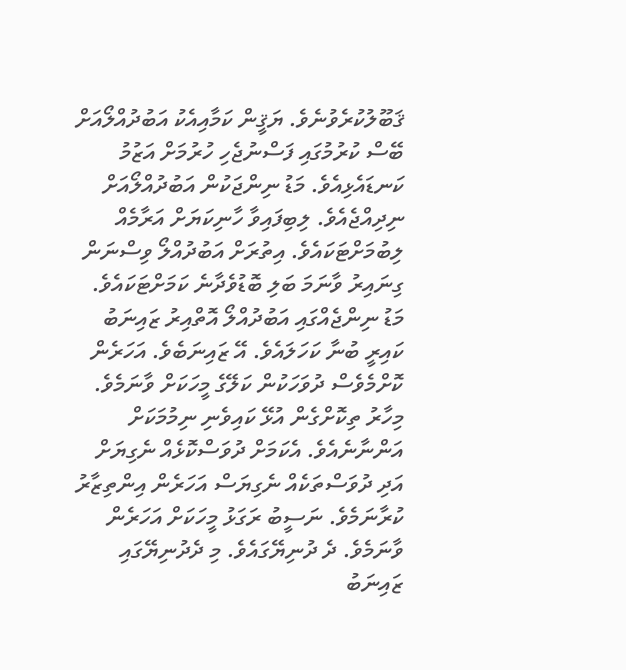ޤަބޫލުކުރެވުނެވެ. ޔަޤީން ކަމާއިއެކު އަބުދުއްލޯއަށް ބޭސް ކުރުމުގައި ފަސްނުޖެހި ހުރުމަށް އަޒުމު ކަނޑައެޅިއެވެ. މަޑު ނިންޖަކުން އަބުދުއްލޯއަށް ނިދިއްޖެއެވެ. ލިބިފައިވާ ހާނިކަޔަށް އަރާމެއް ލިބުމަށްޓަކައެވެ. އިތުރަށް އަބުދުއްލޯ ވިސްނަން ގިނައިރު ވާނަމަ ބަލި ބޮޑުވެދާނެ ކަމަށްޓަކައެވެ. މަޑު ނިންޖެއްގައި އަބުދުއްލޯ އޮތްއިރު ޒައިނަބު ކައިރީ ބުނާ ކަހަލައެވެ. އޭ ޒައިނަބެވެ. އަހަރެން ކޮށްމެވެސް ދުވަހަކުން ކަލޭގެ މީހަކަށް ވާނަމެވެ. މިހާރު ތިކޮށްގެން އުޅޭ ކައިވެނި ނިމުމަކަށް އަންނާނެއެވެ. އެކަމަށް ދުވަސްކޮޅެއް ނެގިޔަށް އަދި ދުވަސްތަކެއް ނެގިޔަސް އަހަރެން އިންތިޒާރު ކުރާނަމެވެ. ނަސީބު ރަގަޅު މީހަކަށް އަހަރެން ވާނަމެވެ. ދެ ދުނިޔޭގައެވެ. މި ދެދުނިޔޭގައި ޒައިނަބު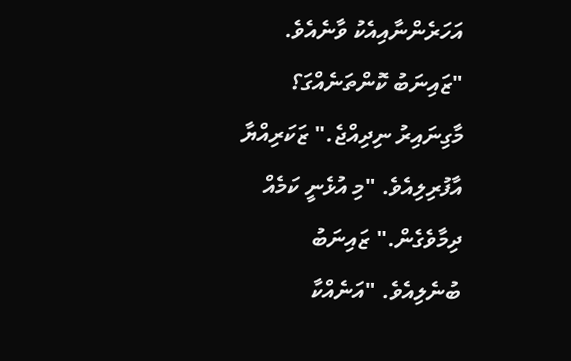އަހަރެންނާއިއެކު ވާނެއެވެ. "ޒައިނަބު ކޮންތަނެއްގަ؟ މާގިނައިރު ނިދިއްޖެ." ޒަކަރިއްޔާ އާފުރިލިއެވެ. "މި އުޅެނީ ކަމެއް ދިމާވެގެން." ޒައިނަބު ބުނެލިއެވެ. "އަނެއްކާ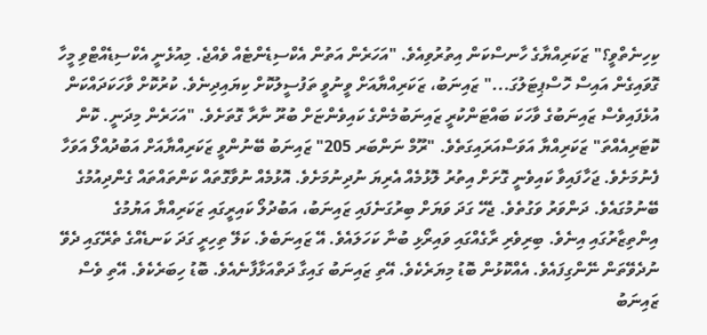ކިހިނެތްވީ؟" ޒަކަރިއްޔާގެ ހާނސްކަން އިތުރުވިއެވެ. "އަހަރެން އަތުން އެކްސިޑެންޓެއް ވެއްޖެ. މިއުޅެނީ އެކްސިޑެއްޓްވި މީހާ ގޮވައިގެން އައިސް ހޮސްޕިޓަލުގަ..." ޒައިނަބު، ޒަކަރިއްޔާއަށް ވީނުވީ ތަފުސީލުކޮށް ކިޔައިދިނެވެ. ކުރުކޮށް ވާހަކަދައްކަން އުޅެފައިވެސް ޒައިނަބުގެ ވާހަކަ ބައްޓަންކުރީ ޒައިނަބުމެންގެ ކައިވެންޏަށް ބުރޫ ނާރާ ގޮތަށެވެ. "އަހަރެން މިދަނީ. ކޮން ކޮޓަރިއެއްތަ" ޒަކަރިއްޔާ އަވަސްއަރައިގަތެވެ. "ރޫމް ނަންބަރ 205" ޒައިނަބު ބޭނުންވީ ޒަކަރިއްޔާއަށް އަބުދުއްލޯ އަވަހާ ފެނުމަށެވެ. ޖަހާފައިވާ ކައިވެނީ ގޮށަށް އިތުރު ލޮޅުމެއް އެރިޔަ ނުދިނުމަށެވެ. އޮޅުމެއް ނުވާގޮތައް ކަންތައްތައް ގެންދިއުމުގެ ބޭނުމުގައެވެ. ދަންވަރު ވަގުތެވެ. ޖެހޭ ގަދަ ވަޔަށް ބިރުގަނެފައި ޒައިނަބު، އަބުދުލޯ ކައިރީގައި ޒަކަރިއްޔާ އަޔުމުގެ އިންތިޒާރުގައި އިނެވެ. ބިރިވެރި ރާގެއްގައި ވައިރޯޅި ބުނާ ކަހަލައެވެ. އޭ ޒައިނަބެވެ. ކަލޭ ތިހިރީ ގަދަ ކަނޑެއްގެ ތެރޭގައި ދެވޭ ނުދެވޭތަން ނޭންގިފައެވެ. އެއްކޮޅުން ބޮޑު މިޔަރެކެވެ. އޭތި ޒައިނަބު ގައިގާ ދަތްއަޅާފާނެއެވެ. ބޮޑު ހިބަރެކެވެ. އޭތި ވެސް ޒައިނަބު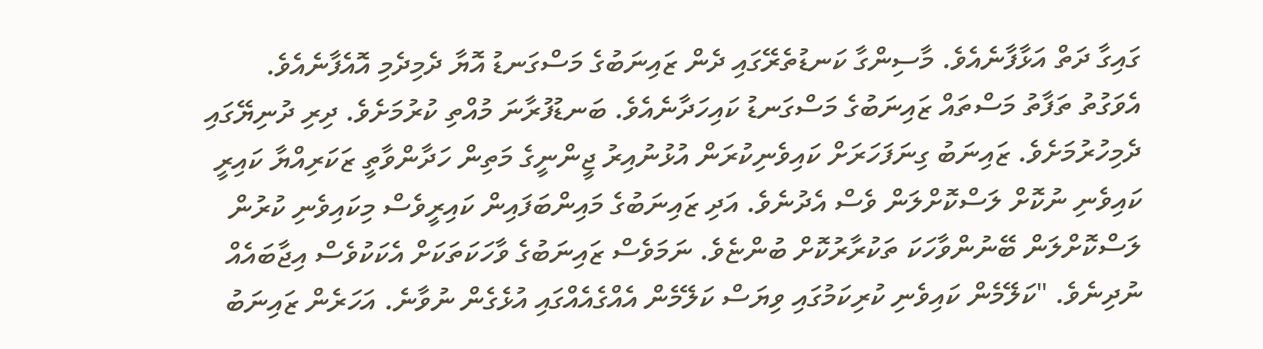ގައިގާ ދަތް އަޅާފާނެއެވެ. މާސިންގާ ކަނޑުތެރޭގައި ދެން ޒައިނަބުގެ މަސްގަނޑު އޮޔާ ދެމިދެމި އޮއެފާނެއެވެ. އެވަގުތު ތަފާތު މަސްތައް ޒައިނަބުގެ މަސްގަނޑު ކައިހަދާނެއެވެ. ބަނޑުފުރާނަ މުއްތި ކުރުމަށެވެ. ދިރި ދުނިޔޭގައި ދެމިހުރުމަށެވެ. ޒައިނަބު ގިނަފަހަރަށް ކައިވެނިކުރަން އުޅުނުއިރު ޖީންނީގެ މަތިން ހަދާންވާތީ ޒަކަރިއްޔާ ކައިރީ ކައިވެނި ނުކޮށް ލަސްކޮށްލަން ވެސް އެދުނެވެ. އަދި ޒައިނަބުގެ މައިންބަފައިން ކައިރީވެސް މިކައިވެނި ކުރުން ލަސްކޮށްލަން ބޭނުންވާހަކަ ތަކުރާރުކޮށް ބުންޏެވެ. ނަމަވެސް ޒައިނަބުގެ ވާހަކަތަކަށް އެކަކުވެސް އިޖާބައެއް ނުދިނެވެ. "ކަލޭމެން ކައިވެނި ކުރިކަމުގައި ވިޔަސް ކަލޭމެން އެއްގެއެއްގައި އުޅެގެން ނުވާނެ. އަހަރެން ޒައިނަބު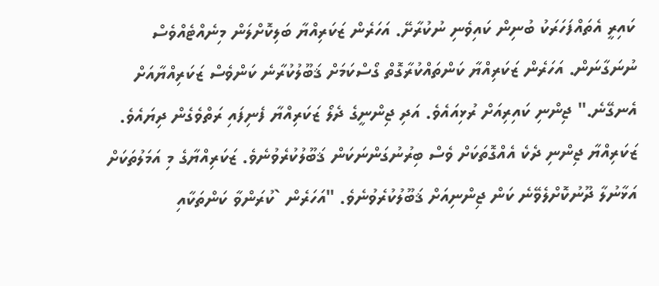ކައިރީ އެތައްފަހަރަކު ބުނިން ކައިވެނި ނުކުރާށޭ. އަހަރެން ޒަކަރިއްޔާ ބަލިކޮށްލަން މިނެއްޓެއްވެސް ނުނަގާނަން. އަހަރެން ޒަކަރިއްޔާ ކަންތައްކުރާގޮތް ގޯސްކަމަށް ޤަބޫލުކުރާނެ ކަންވެސް ޒަކަރިއްޔާއަށް އެނގޭނެ." ޖިންނި ކައިރިއަށް ރުޅިއައެވެ. އަދި ޖިންނީގެ ދެލޯ ޒަކަރިއްޔާ ފެނިފައި ރަތްވެގެން ދިޔައެވެ. ޒަކަރިއްޔާ ޖިންނި ދެކެ އެއްގޮތަކަށް ވެސް ބިރުނުގަންނަކަން ޤަބޫލުކުރެވުނެވެ. ޒަކަރިއްޔާގެ މި އަމަލުތަކަށް އަޅާނުލާ ދޫނުކޮށްލެވޭނެ ކަން ޖިންނިއަށް ޤަބޫލުކުރެވުނެވެ. "އަހަރެން `ކުރަންވާ ކަންތަކާއި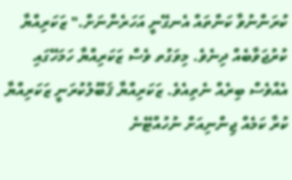ކުރަންނުވާ ކަންތައް އެނގޭނީ އަހަރެންނަށް." ޒަކަރިއްޔާ ކުރުޖަވާބެއް ދިނެވެ. މިވަގުތ ވެސް ޒަކަރިއްޔާ ހަމަހޭގައި އެއްވެސް ބިރެއް ނެތިއެވެ. ޒަކަރިއްޔާ ޤަބޫލުކުރަނީ ޒަކަރިއްޔާ ކުރާ ކަމެއް ޖިންނިއަށް ނުހުއްޓޭނެ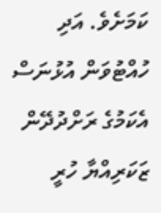ކަމަށެވެ. އަދި ހުއްޓުވަން އުޅުނަސް އެކަމުގެ ރަށްދުދޭން ޒަކަރިއްޔާ ހުރީ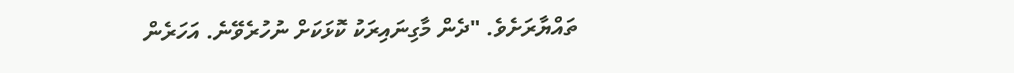ތައްޔާރަށެވެ. "ދެން މާގިނައިރަކު ކޮޅަކަށް ނުހުރެވޭނެ. އަހަރެން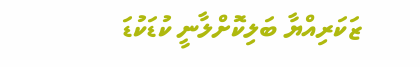ޒަކަރިއްޔާ ބަލިކޮށްލާނީ ކުޑަކުޑަ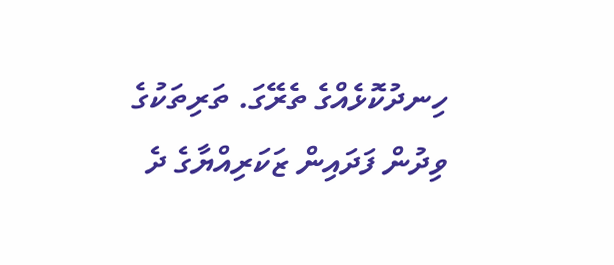ހިނދުކޮޅެއްގެ ތެރޭގަ. ތަރިތަކުގެ ވިދުން ފަދައިން ޒަކަރިއްޔާގެ ދެ